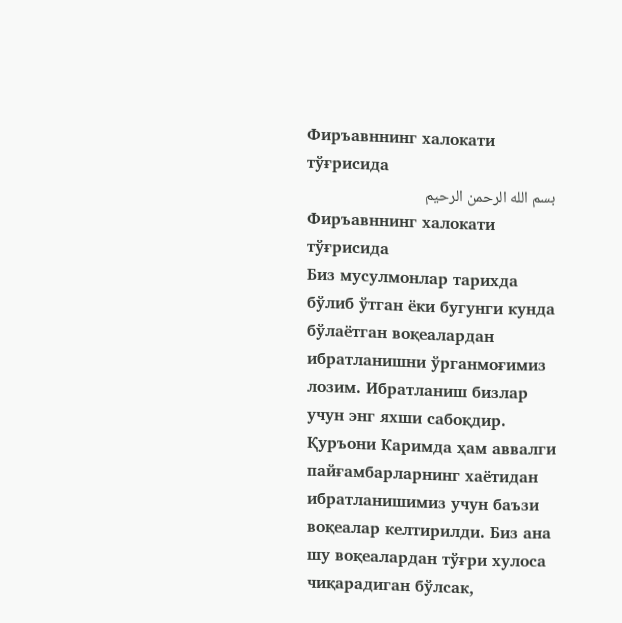Фиръавннинг халокати тўғрисида
بسم الله الرحمن الرحيم
Фиръавннинг халокати тўғрисида
Биз мусулмонлар тарихда бўлиб ўтган ёки бугунги кунда бўлаётган воқеалардан ибратланишни ўрганмоғимиз лозим. Ибратланиш бизлар учун энг яхши сабоқдир. Қуръони Каримда ҳам аввалги пайғамбарларнинг хаётидан ибратланишимиз учун баъзи воқеалар келтирилди. Биз ана шу воқеалардан тўғри хулоса чиқарадиган бўлсак,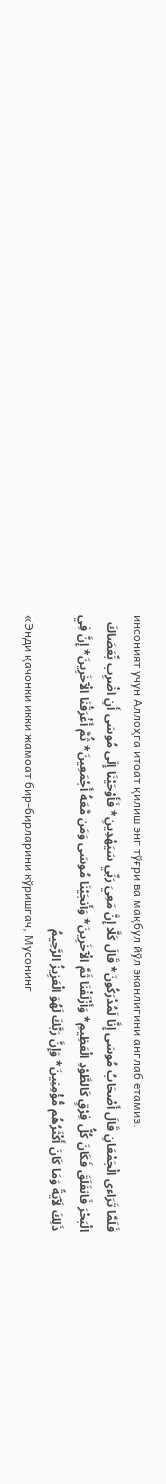инсоният учун Аллоҳга итоат қилиш энг тўғри ва мақбул йўл эканлигини англаб етамиз.
فَلَمَّا تَرَاءى الْجَمْعَانِ قَالَ أَصْحَابُ مُوسَى إِنَّا لَمُدْرَكُونَ* قَالَ كَلَّا إِنَّ مَعِيَ رَبِّي سَيَهْدِينِ* فَأَوْحَيْنَا إِلَى مُوسَى أَنِ اضْرِب بِّعَصَاكَ الْبَحْرَ فَانفَلَقَ فَكَانَ كُلُّ فِرْقٍ كَالطَّوْدِ الْعَظِيمِ* وَأَزْلَفْنَا ثَمَّ الْآخَرِينَ* وَأَنجَيْنَا مُوسَى وَمَن مَّعَهُ أَجْمَعِينَ* ثُمَّ أَغْرَقْنَا الْآخَرِينَ* إِنَّ فِي ذَلِكَ لَآيَةً وَمَا كَانَ أَكْثَرُهُم مُّؤْمِنِينَ* وَإِنَّ رَبَّكَ لَهُوَ الْعَزِيزُ الرَّحِيمُ
«Энди қачонки икки жамоат бир-бирларини кўришгач, Мусонинг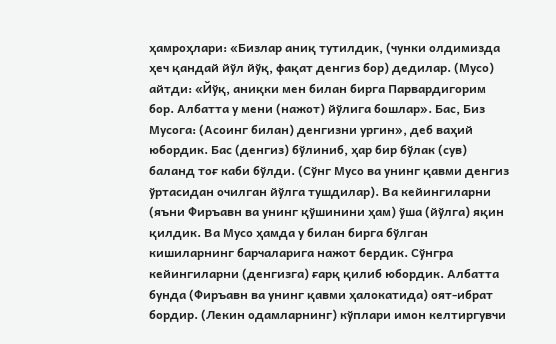ҳамроҳлари: «Бизлар аниқ тутилдик, (чунки олдимизда ҳеч қандай йўл йўқ, фақат денгиз бор) дедилар. (Мусо) айтди: «Йўқ, аниқки мен билан бирга Парвардигорим бор. Албатта у мени (нажот) йўлига бошлар». Бас, Биз Мусога: (Асоинг билан) денгизни ургин», деб ваҳий юбордик. Бас (денгиз) бўлиниб, ҳар бир бўлак (сув) баланд тоғ каби бўлди. (Сўнг Мусо ва унинг қавми денгиз ўртасидан очилган йўлга тушдилар). Ва кейингиларни (яъни Фиръавн ва унинг қўшинини ҳам) ўша (йўлга) яқин қилдик. Ва Мусо ҳамда у билан бирга бўлган кишиларнинг барчаларига нажот бердик. Сўнгра кейингиларни (денгизга) ғарқ қилиб юбордик. Албатта бунда (Фиръавн ва унинг қавми ҳалокатида) оят-ибрат бордир. (Лекин одамларнинг) кўплари имон келтиргувчи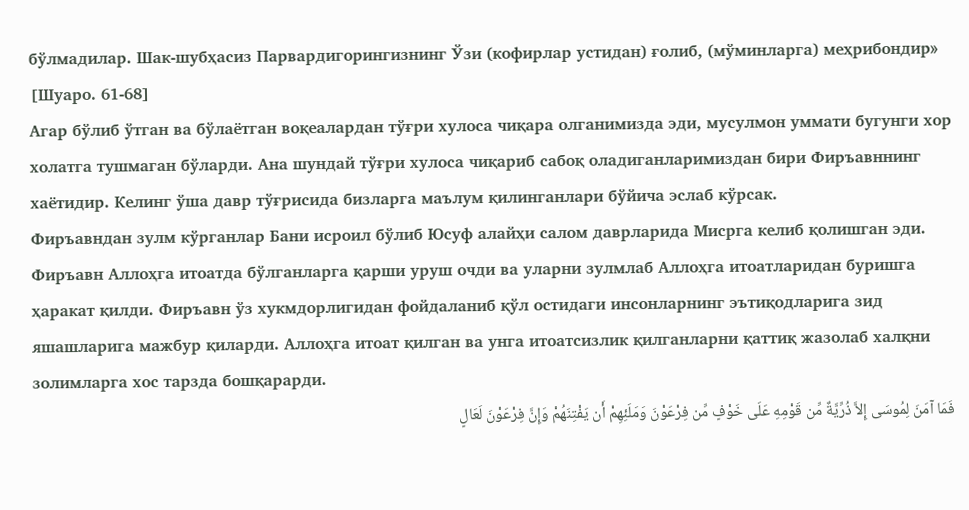бўлмадилар. Шак-шубҳасиз Парвардигорингизнинг Ўзи (кофирлар устидан) ғолиб, (мўминларга) меҳрибондир» [Шуаро. 61-68]
Агар бўлиб ўтган ва бўлаётган воқеалардан тўғри хулоса чиқара олганимизда эди, мусулмон уммати бугунги хор холатга тушмаган бўларди. Ана шундай тўғри хулоса чиқариб сабоқ оладиганларимиздан бири Фиръавннинг хаётидир. Келинг ўша давр тўғрисида бизларга маълум қилинганлари бўйича эслаб кўрсак.
Фиръавндан зулм кўрганлар Бани исроил бўлиб Юсуф алайҳи салом даврларида Мисрга келиб қолишган эди. Фиръавн Аллоҳга итоатда бўлганларга қарши уруш очди ва уларни зулмлаб Аллоҳга итоатларидан буришга ҳаракат қилди. Фиръавн ўз хукмдорлигидан фойдаланиб қўл остидаги инсонларнинг эътиқодларига зид яшашларига мажбур қиларди. Аллоҳга итоат қилган ва унга итоатсизлик қилганларни қаттиқ жазолаб халқни золимларга хос тарзда бошқарарди.
فَمَا آمَنَ لِمُوسَى إِلاَّ ذُرِّيَّةٌ مِّن قَوْمِهِ عَلَى خَوْفٍ مِّن فِرْعَوْنَ وَمَلَئِهِمْ أَن يَفْتِنَهُمْ وَإِنَّ فِرْعَوْنَ لَعَالٍ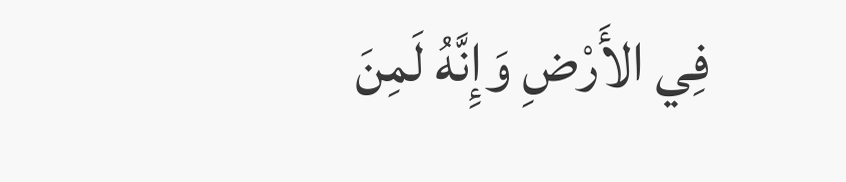فِي الأَرْضِ وَإِنَّهُ لَمِنَ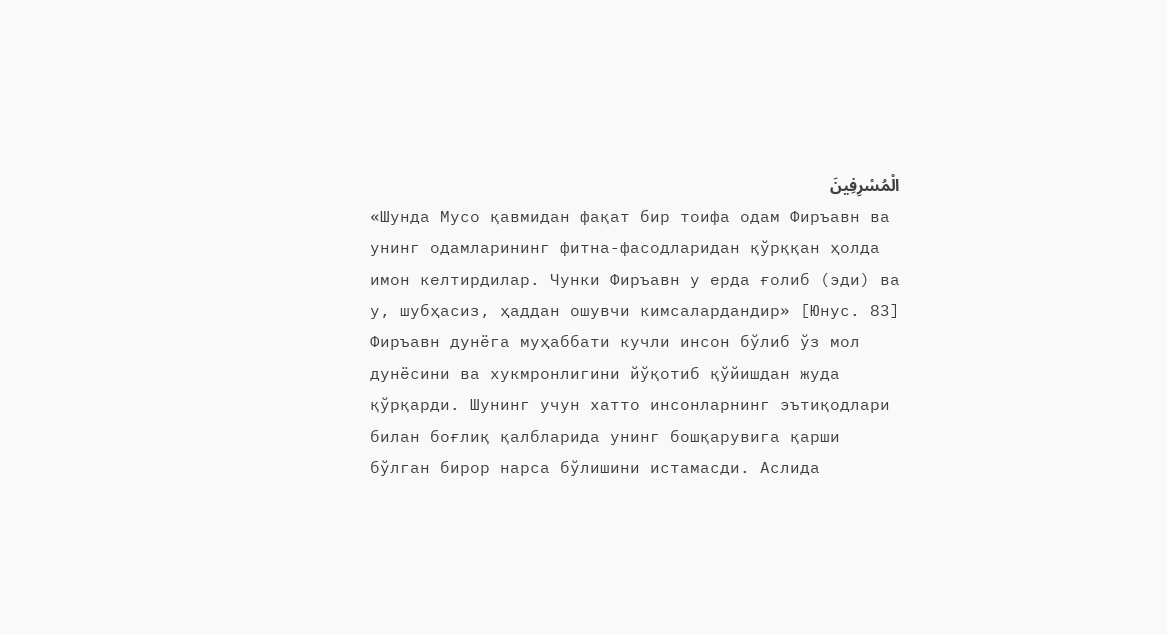الْمُسْرِفِينَ
«Шунда Мусо қавмидан фақат бир тоифа одам Фиръавн ва унинг одамларининг фитна-фасодларидан қўрққан ҳолда имон келтирдилар. Чунки Фиръавн у ерда ғолиб (эди) ва у, шубҳасиз, ҳаддан ошувчи кимсалардандир» [Юнус. 83]
Фиръавн дунёга муҳаббати кучли инсон бўлиб ўз мол дунёсини ва хукмронлигини йўқотиб қўйишдан жуда қўрқарди. Шунинг учун хатто инсонларнинг эътиқодлари билан боғлиқ қалбларида унинг бошқарувига қарши бўлган бирор нарса бўлишини истамасди. Аслида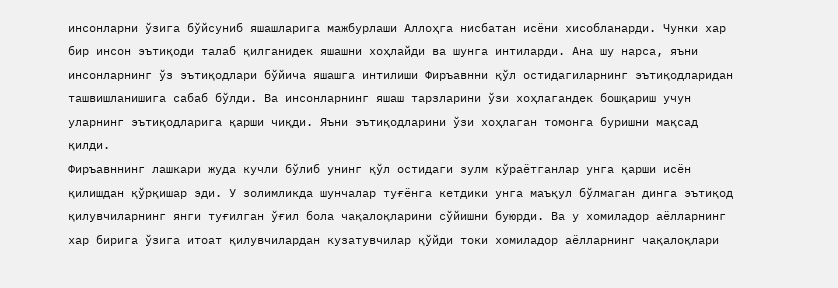инсонларни ўзига бўйсуниб яшашларига мажбурлаши Аллоҳга нисбатан исёни хисобланарди. Чунки хар бир инсон эътиқоди талаб қилганидек яшашни хоҳлайди ва шунга интиларди. Ана шу нарса, яъни инсонларнинг ўз эътиқодлари бўйича яшашга интилиши Фиръавнни қўл остидагиларнинг эътиқодларидан ташвишланишига сабаб бўлди. Ва инсонларнинг яшаш тарзларини ўзи хоҳлагандек бошқариш учун уларнинг эътиқодларига қарши чиқди. Яъни эътиқодларини ўзи хоҳлаган томонга буришни мақсад қилди.
Фиръавннинг лашкари жуда кучли бўлиб унинг қўл остидаги зулм кўраётганлар унга қарши исён қилишдан қўрқишар эди. У золимликда шунчалар туғёнга кетдики унга маъқул бўлмаган динга эътиқод қилувчиларнинг янги туғилган ўғил бола чақалоқларини сўйишни буюрди. Ва у хомиладор аёлларнинг хар бирига ўзига итоат қилувчилардан кузатувчилар қўйди токи хомиладор аёлларнинг чақалоқлари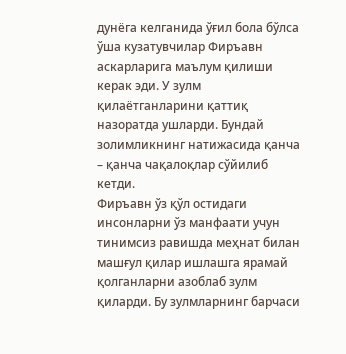дунёга келганида ўғил бола бўлса ўша кузатувчилар Фиръавн аскарларига маълум қилиши керак эди. У зулм қилаётганларини қаттиқ назоратда ушларди. Бундай золимликнинг натижасида қанча – қанча чақалоқлар сўйилиб кетди.
Фиръавн ўз қўл остидаги инсонларни ўз манфаати учун тинимсиз равишда меҳнат билан машғул қилар ишлашга ярамай қолганларни азоблаб зулм қиларди. Бу зулмларнинг барчаси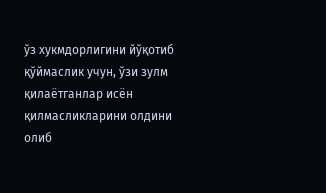ўз хукмдорлигини йўқотиб қўймаслик учун, ўзи зулм қилаётганлар исён қилмасликларини олдини олиб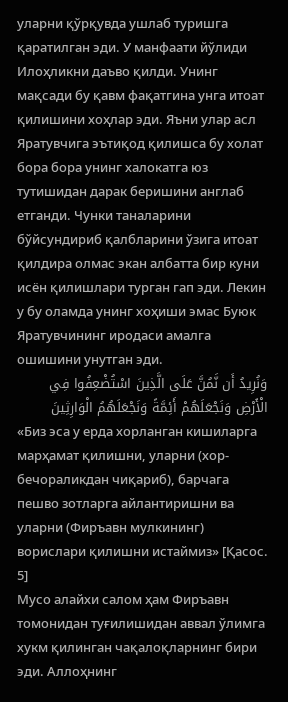уларни қўрқувда ушлаб туришга қаратилган эди. У манфаати йўлиди Илоҳликни даъво қилди. Унинг мақсади бу қавм фақатгина унга итоат қилишини хоҳлар эди. Яъни улар асл Яратувчига эътиқод қилишса бу холат бора бора унинг халокатга юз тутишидан дарак беришини англаб етганди. Чунки таналарини бўйсундириб қалбларини ўзига итоат қилдира олмас экан албатта бир куни исён қилишлари турган гап эди. Лекин у бу оламда унинг хоҳиши эмас Буюк Яратувчининг иродаси амалга ошишини унутган эди.
وَنُرِيدُ أَن نَّمُنَّ عَلَى الَّذِينَ اسْتُضْعِفُوا فِي الْأَرْضِ وَنَجْعَلَهُمْ أَئِمَّةً وَنَجْعَلَهُمُ الْوَارِثِينَ
«Биз эса у ерда хорланган кишиларга марҳамат қилишни, уларни (хор-бечораликдан чиқариб), барчага пешво зотларга айлантиришни ва уларни (Фиръавн мулкининг) ворислари қилишни истаймиз» [Қасос. 5]
Мусо алайхи салом ҳам Фиръавн томонидан туғилишидан аввал ўлимга хукм қилинган чақалоқларнинг бири эди. Аллоҳнинг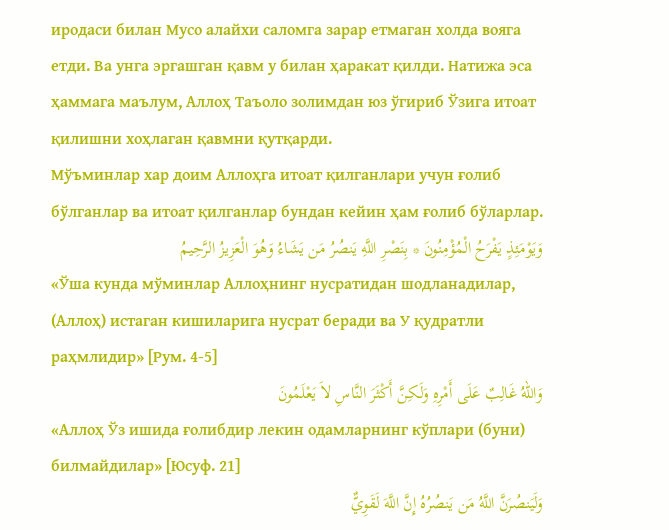иродаси билан Мусо алайхи саломга зарар етмаган холда вояга етди. Ва унга эргашган қавм у билан ҳаракат қилди. Натижа эса ҳаммага маълум, Аллоҳ Таъоло золимдан юз ўгириб Ўзига итоат қилишни хоҳлаган қавмни қутқарди.
Мўъминлар хар доим Аллоҳга итоат қилганлари учун ғолиб бўлганлар ва итоат қилганлар бундан кейин ҳам ғолиб бўларлар.
وَيَوْمَئِذٍ يَفْرَحُ الْمُؤْمِنُونَ * بِنَصْرِ اللَّهِ يَنصُرُ مَن يَشَاءُ وَهُوَ الْعَزِيزُ الرَّحِيمُ
«Ўша кунда мўминлар Аллоҳнинг нусратидан шодланадилар, (Аллоҳ) истаган кишиларига нусрат беради ва У қудратли раҳмлидир» [Рум. 4-5]
وَاللّهُ غَالِبٌ عَلَى أَمْرِهِ وَلَـكِنَّ أَكْثَرَ النَّاسِ لاَ يَعْلَمُونَ
«Аллоҳ Ўз ишида ғолибдир лекин одамларнинг кўплари (буни) билмайдилар» [Юсуф. 21]
وَلَيَنصُرَنَّ اللَّهُ مَن يَنصُرُهُ إِنَّ اللَّهَ لَقَوِيٌّ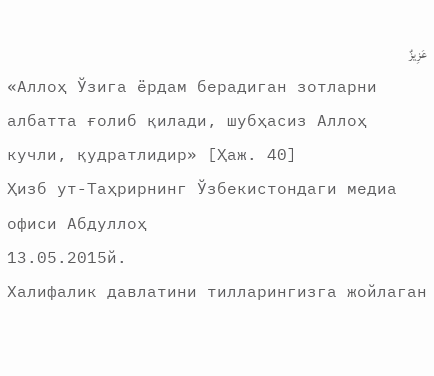عَزِيزٌ
«Аллоҳ Ўзига ёрдам берадиган зотларни албатта ғолиб қилади, шубҳасиз Аллоҳ кучли, қудратлидир» [Ҳаж. 40]
Ҳизб ут-Таҳрирнинг Ўзбекистондаги медиа офиси Абдуллоҳ
13.05.2015й.
Халифалик давлатини тилларингизга жойлаган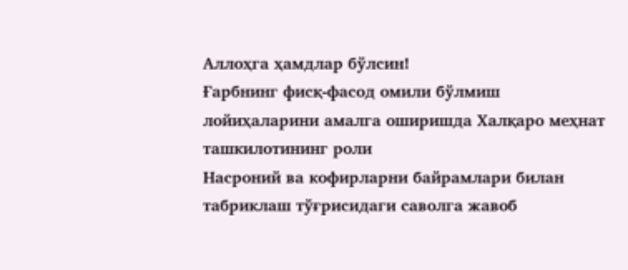Аллоҳга ҳамдлар бўлсин!
Ғарбнинг фисқ-фасод омили бўлмиш лойиҳаларини амалга оширишда Халқаро меҳнат ташкилотининг роли
Насроний ва кофирларни байрамлари билан табриклаш тўғрисидаги саволга жавоб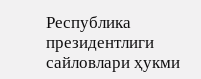Республика президентлиги сайловлари ҳукми